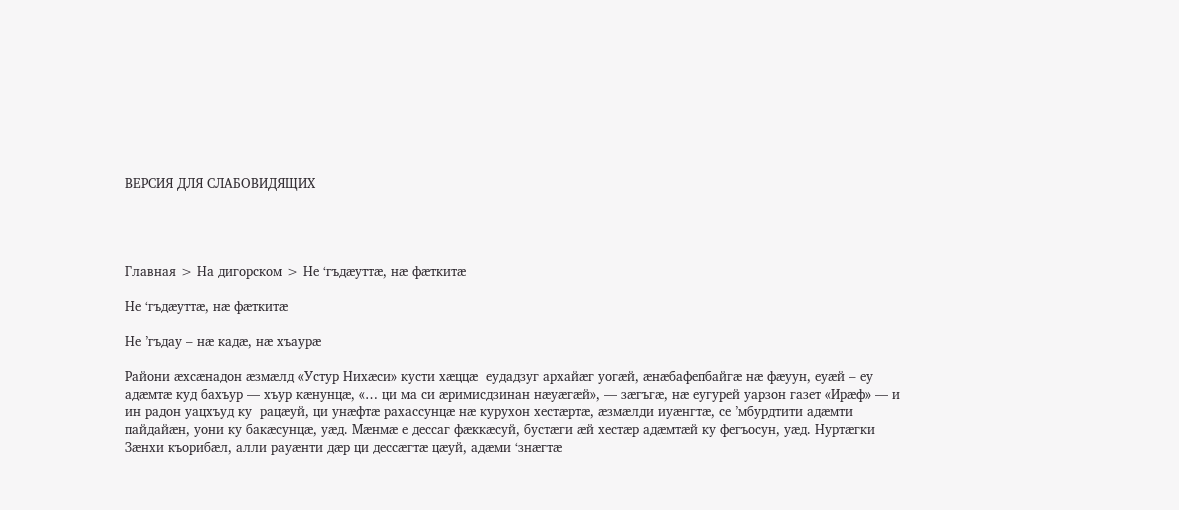ВЕРСИЯ ДЛЯ СЛАБОВИДЯЩИХ




Главная > На дигорском > Не ‘гъдæуттæ, нæ фæткитæ

Не ‘гъдæуттæ, нæ фæткитæ

Не ’гъдау – нæ кадæ, нæ хъаурæ

Райони æхсæнадон æзмæлд «Устур Нихæси» кусти хæццæ  еудадзуг архайæг уогæй, æнæбафепбайгæ нæ фæуун, еуæй – еу адæмтæ куд бахъур — хъур кæнунцæ, «… ци ма си æримисдзинан нæуæгæй», — зæгъгæ, нæ еугурей уарзон газет «Ирæф» — и ин радон уацхъуд ку  рацæуй, ци унæфтæ рахассунцæ нæ курухон хестæртæ, æзмæлди иуæнгтæ, се ’мбурдтити адæмти  пайдайæн, уони ку бакæсунцæ, уæд. Мæнмæ е дессаг фæккæсуй, бустæги æй хестæр адæмтæй ку фегъосун, уæд. Нуртæгки Зæнхи къорибæл, алли рауæнти дæр ци дессæгтæ цæуй, адæми ‘знæгтæ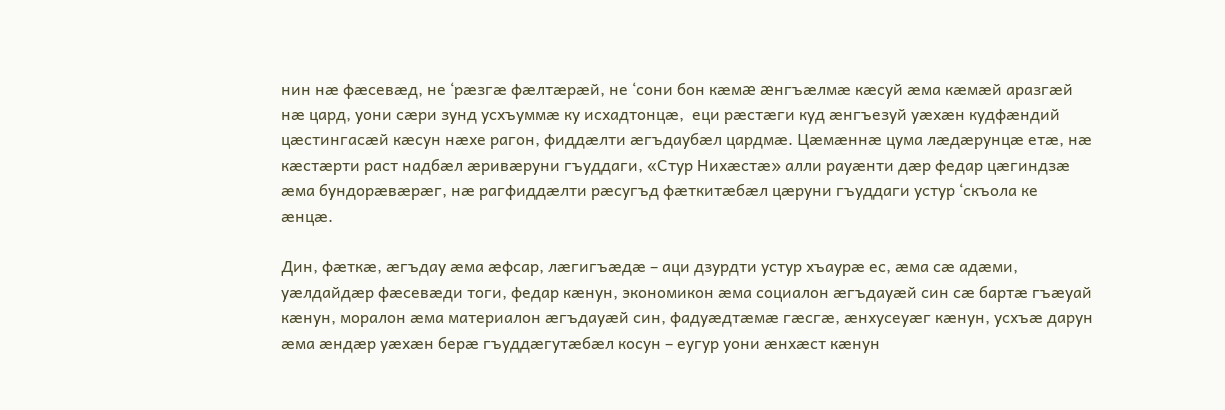нин нæ фæсевæд, не ‘рæзгæ фæлтæрæй, не ‘сони бон кæмæ æнгъæлмæ кæсуй æма кæмæй аразгæй нæ цард, уони сæри зунд усхъуммæ ку исхадтонцæ,  еци рæстæги куд æнгъезуй уæхæн кудфæндий цæстингасæй кæсун нæхе рагон, фиддæлти æгъдаубæл цардмæ. Цæмæннæ цума лæдæрунцæ етæ, нæ кæстæрти раст надбæл æривæруни гъуддаги, «Стур Нихæстæ» алли рауæнти дæр федар цæгиндзæ æма бундорæвæрæг, нæ рагфиддæлти рæсугъд фæткитæбæл цæруни гъуддаги устур ‘скъола ке  æнцæ.

Дин, фæткæ, æгъдау æма æфсар, лæгигъæдæ – аци дзурдти устур хъаурæ ес, æма сæ адæми, уæлдайдæр фæсевæди тоги, федар кæнун, экономикон æма социалон æгъдауæй син сæ бартæ гъæуай кæнун, моралон æма материалон æгъдауæй син, фадуæдтæмæ гæсгæ, æнхусеуæг кæнун, усхъæ дарун æма æндæр уæхæн берæ гъуддæгутæбæл косун – еугур уони æнхæст кæнун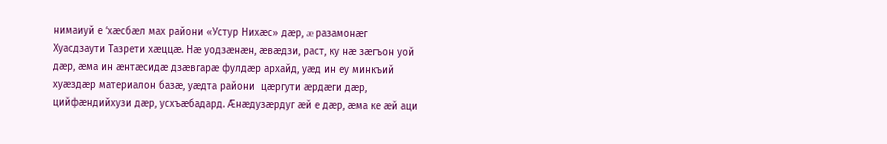нимаиуй е ‘хæсбæл мах райони «Устур Нихæс» дæр, æ разамонæг Хуасдзаути Тазрети хæццæ. Нæ уодзæнæн, æвæдзи, раст, ку нæ зæгъон уой дæр, æма ин æнтæсидæ дзæвгарæ фулдæр архайд, уæд ин еу минкъий хуæздæр материалон базæ, уæдта райони  цæргути æрдæги дæр, цийфæндийхузи дæр, усхъæбадард. Æнæдузæрдуг æй е дæр, æма ке æй аци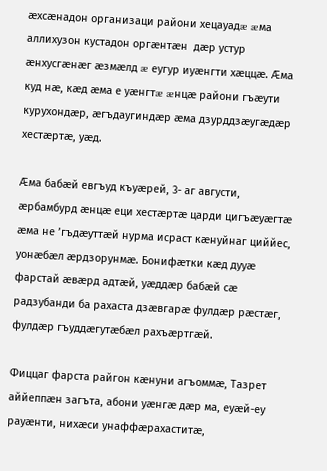æхсæнадон организаци райони хецауадæ æма аллихузон кустадон оргæнтæн  дæр устур  æнхусгæнæг æзмæлд æ еугур иуæнгти хæццæ. Æма куд нæ, кæд æма е уæнгтæ æнцæ райони гъæути курухондæр, æгъдаугиндæр æма дзурддзæугæдæр хестæртæ, уæд.

Æма бабæй евгъуд къуæрей, 3- аг августи, æрбамбурд æнцæ еци хестæртæ царди цигъæуæгтæ æма не ’гъдæуттæй нурма исраст кæнуйнаг циййес, уонæбæл æрдзорунмæ. Бонифæтки кæд дууæ фарстай æвæрд адтæй, уæддæр бабæй сæ радзубанди ба рахаста дзæвгарæ фулдæр рæстæг, фулдæр гъуддæгутæбæл рахъæртгæй.

Фиццаг фарста райгон кæнуни агъоммæ, Тазрет аййеппæн загъта, абони уæнгæ дæр ма, еуæй-еу рауæнти, нихæси унаффæрахаститæ,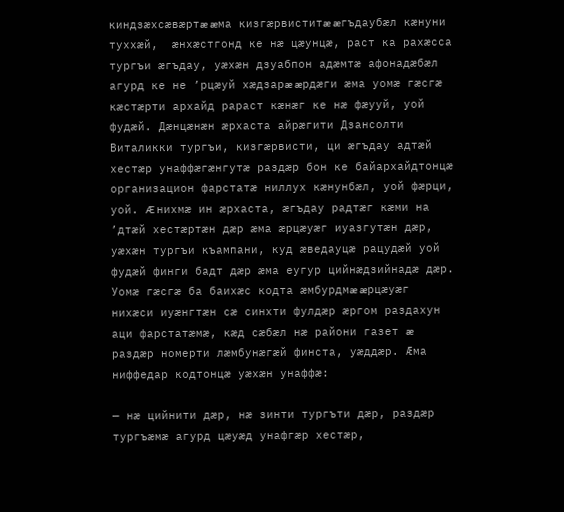киндзæхсæвæртæ æма кизгæрвиститæ æгъдаубæл кæнуни туххæй,  æнхæстгонд ке нæ цæунцæ, раст ка рахæсса тургъи æгъдау, уæхæн дзуабпон адæмтæ афонадæбæл агурд ке не ’рцæуй хæдзарæ æрдæги æма уомæ гæсгæ кæстæрти архайд рараст кæнæг ке нæ фæууй, уой фудæй. Дæнцæнæн æрхаста айрæгити Дзансолти Виталикки тургъи, кизгæрвисти, ци æгъдау адтæй хестæр унаффæгæнгутæ раздæр бон ке байархайдтонцæ организацион фарстатæ ниллух кæнунбæл, уой фæрци, уой. Æ нихмæ ин æрхаста, æгъдау радтæг кæми на ’дтæй хестæртæн дæр æма æрцæуæг иуазгутæн дæр, уæхæн тургъи къампани, куд æведауцæ рацудæй уой фудæй финги бадт дæр æма еугур цийнæдзийнадæ дæр.  Уомæ гæсгæ ба баихæс кодта æмбурдмæ æрцæуæг нихæси иуæнгтæн сæ синхти фулдæр æргом раздахун аци фарстатæмæ, кæд сæбæл нæ райони газет æ раздæр номерти лæмбунæгæй финста, уæддæр. Æма ниффедар кодтонцæ уæхæн унаффæ:

— нæ цийнити дæр, нæ зинти тургъти дæр, раздæр тургъæмæ агурд цæуæд унафгæр хестæр,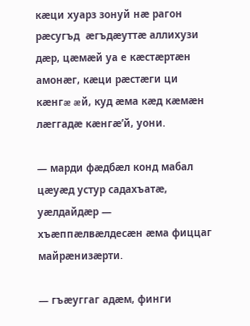кæци хуарз зонуй нæ рагон рæсугъд  æгъдæуттæ аллихузи дæр, цæмæй уа е кæстæртæн амонæг, кæци рæстæги ци кæнгæ æй, куд æма кæд кæмæн лæггадæ кæнгæ’й, уони.

— марди фæдбæл конд мабал цæуæд устур садахъатæ, уæлдайдæр — хъæппæлвæлдесæн æма фиццаг майрæнизæрти.

— гъæуггаг адæм, финги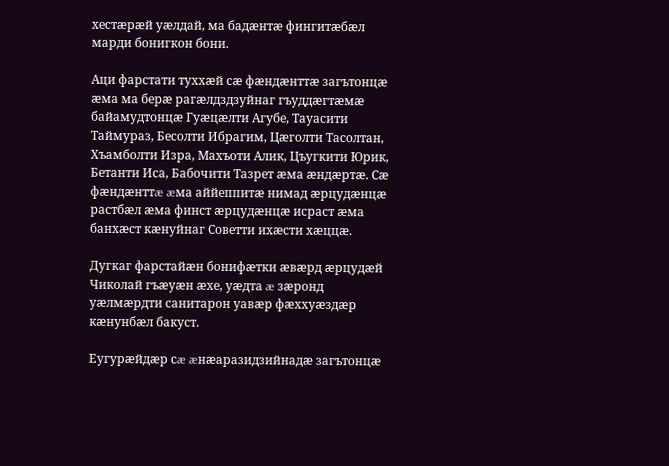хестæрæй уæлдай, ма бадæнтæ фингитæбæл марди бонигкон бони.

Аци фарстати туххæй сæ фæндæнттæ загътонцæ æма ма берæ рагæлдздзуйнаг гъуддæгтæмæ байамудтонцæ Гуæцæлти Агубе, Тауасити Таймураз, Бесолти Ибрагим, Цæголти Тасолтан, Хъамболти Изра, Махъоти Алик, Цъугкити Юрик, Бетанти Иса, Бабочити Тазрет æма æндæртæ. Сæ фæндæнттæ æма аййеппитæ нимад æрцудæнцæ растбæл æма финст æрцудæнцæ исраст æма банхæст кæнуйнаг Советти ихæсти хæццæ.

Дугкаг фарстайæн бонифæтки æвæрд æрцудæй Чиколай гъæуæн æхе, уæдта æ зæронд уæлмæрдти санитарон уавæр фæххуæздæр кæнунбæл бакуст.

Еугурæйдæр сæ æнæаразидзийнадæ загътонцæ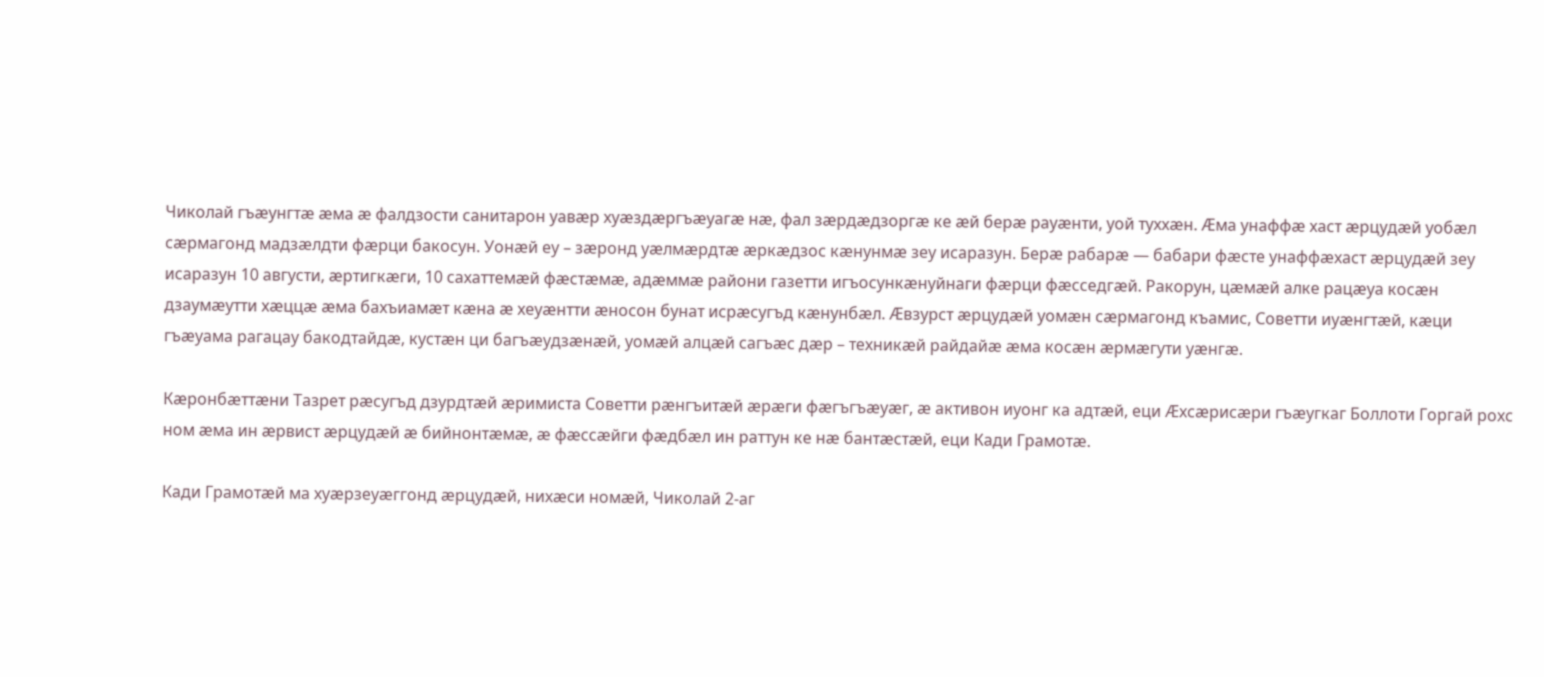Чиколай гъæунгтæ æма æ фалдзости санитарон уавæр хуæздæргъæуагæ нæ, фал зæрдæдзоргæ ке æй берæ рауæнти, уой туххæн. Æма унаффæ хаст æрцудæй уобæл сæрмагонд мадзæлдти фæрци бакосун. Уонæй еу – зæронд уæлмæрдтæ æркæдзос кæнунмæ зеу исаразун. Берæ рабарæ — бабари фæсте унаффæхаст æрцудæй зеу исаразун 10 августи, æртигкæги, 10 сахаттемæй фæстæмæ, адæммæ райони газетти игъосункæнуйнаги фæрци фæсседгæй. Ракорун, цæмæй алке рацæуа косæн дзаумæутти хæццæ æма бахъиамæт кæна æ хеуæнтти æносон бунат исрæсугъд кæнунбæл. Æвзурст æрцудæй уомæн сæрмагонд къамис, Советти иуæнгтæй, кæци гъæуама рагацау бакодтайдæ, кустæн ци багъæудзæнæй, уомæй алцæй сагъæс дæр – техникæй райдайæ æма косæн æрмæгути уæнгæ.

Кæронбæттæни Тазрет рæсугъд дзурдтæй æримиста Советти рæнгъитæй æрæги фæгъгъæуæг, æ активон иуонг ка адтæй, еци Æхсæрисæри гъæугкаг Боллоти Горгай рохс ном æма ин æрвист æрцудæй æ бийнонтæмæ, æ фæссæйги фæдбæл ин раттун ке нæ бантæстæй, еци Кади Грамотæ.

Кади Грамотæй ма хуæрзеуæггонд æрцудæй, нихæси номæй, Чиколай 2-аг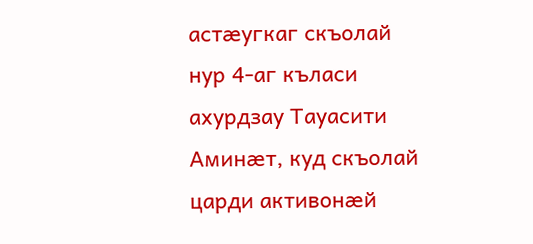астæугкаг скъолай нур 4-аг къласи ахурдзау Тауасити Аминæт, куд скъолай царди активонæй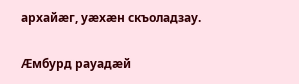архайæг, уæхæн скъоладзау.

Æмбурд рауадæй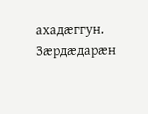ахадæггун. Зæрдæдарæн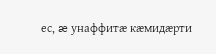ес, æ унаффитæ кæмидæрти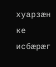хуарзæн ке исбæрæг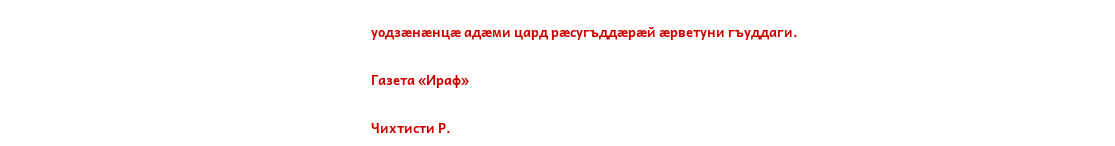уодзæнæнцæ адæми цард рæсугъддæрæй æрветуни гъуддаги.

Газета «Ираф»

Чихтисти Р.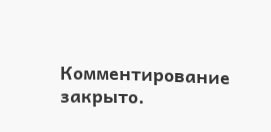Комментирование закрыто.